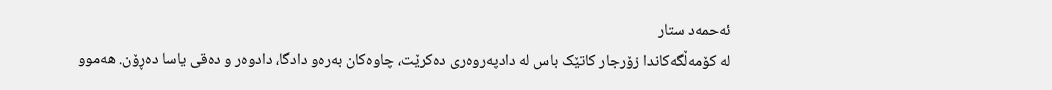ئەحمەد ستار
لە کۆمەڵگەکاندا زۆرجار کاتێک باس لە دادپەروەری دەکرێت، چاوەکان بەرەو دادگا، دادوەر و دەقی یاسا دەڕۆن. هەموو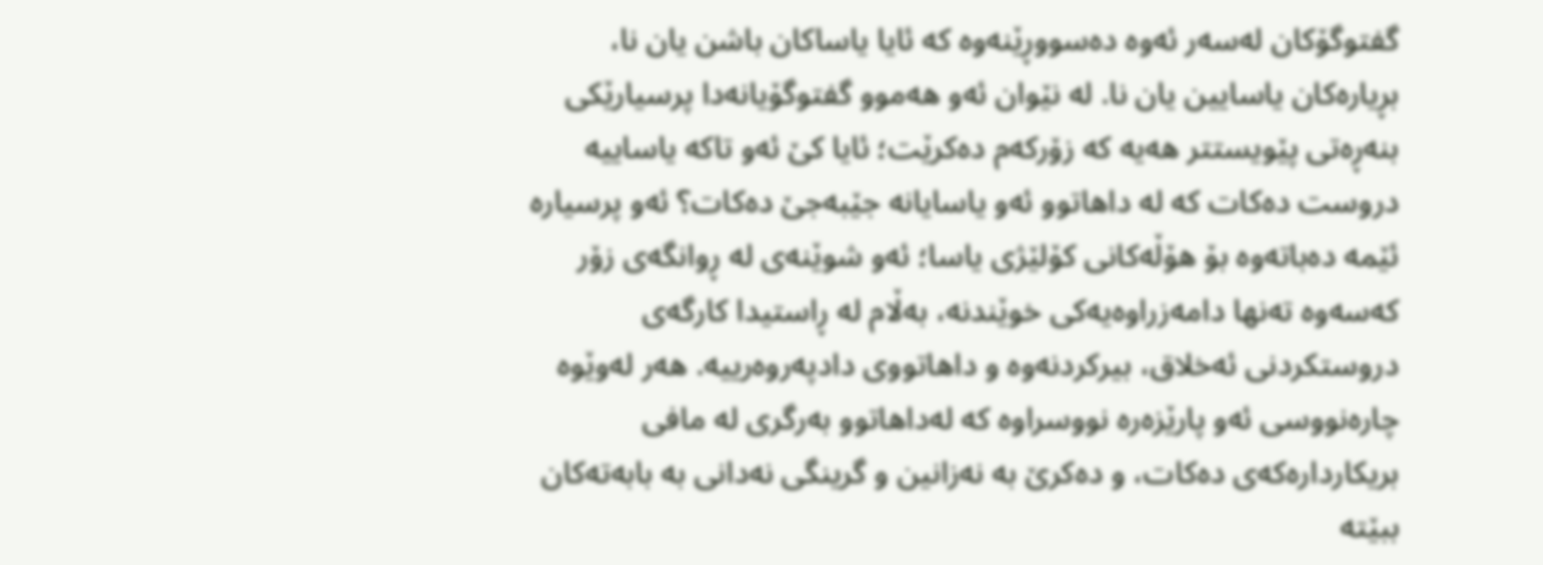گفتوگۆکان لەسەر ئەوە دەسووڕێنەوە کە ئایا یاساکان باشن یان نا، بڕیارەکان یاسایین یان نا. لە نێوان ئەو هەموو گفتوگۆیانەدا پرسیارێکی بنەڕەتی پێویستتر هەیە کە زۆرکەم دەکرێت؛ ئایا کێ ئەو تاکە یاساییە دروست دەکات کە لە داهاتوو ئەو یاسایانە جێبەجێ دەکات؟ ئەو پرسیارە ئێمە دەباتەوە بۆ هۆڵەکانی کۆلێژی یاسا؛ ئەو شوێنەی لە ڕوانگەی زۆر کەسەوە تەنها دامەزراوەیەکی خوێندنە، بەڵام لە ڕاستیدا کارگەی دروستکردنی ئەخلاق، بیرکردنەوە و داهاتووی دادپەروەرییە. هەر لەوێوە چارەنووسی ئەو پارێزەرە نووسراوە کە لەداهاتوو بەرگری لە مافی بریکاردارەکەی دەکات، و دەکرێ بە نەزانین و گرینگی نەدانی بە بابەتەکان ببێتە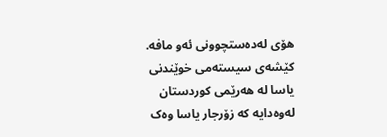هۆی لەدەستچوونی ئەو مافە. کێشەی سیستەمی خوێندنی یاسا لە هەرێمی کوردستان لەوەدایە کە زۆرجار یاسا وەک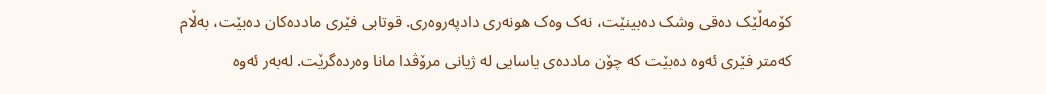کۆمەڵێک دەقی وشک دەبینێت، نەک وەک هونەری دادپەروەری. قوتابی فێری ماددەکان دەبێت، بەڵام کەمتر فێری ئەوە دەبێت کە چۆن ماددەی یاسایی لە ژیانی مرۆڤدا مانا وەردەگرێت. لەبەر ئەوە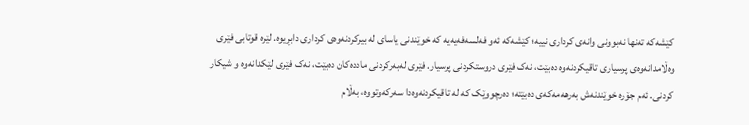کێشەکە تەنها نەبوونی وانەی کرداری نییە؛ کێشەکە ئەو فەلسەفەیەیە کە خوێندنی یاسای لە بیرکردنەوەی کرداری دابڕیوە. لێرە قوتابی فێری وەڵامدانەوەی پرسیاری تاقیکردنەوە دەبێت، نەک فێری دروستکردنی پرسیار. فێری لەبەرکردنی ماددەکان دەبێت، نەک فێری لێکدانەوە و شیکار کردنی. ئەم جۆرە خوێندنەش بەرهەمەکەی دەبێتە؛ دەرچووێک کە لە تاقیکردنەوەدا سەرکەوتووە، بەڵام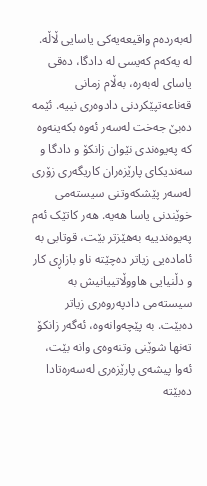لەبەردەم واقیعەیەکی یاسایی ڵاڵە. لە یەکەم کەیسی لە دادگا، دەقی یاسای لەبەرە، بەڵام زمانی قەناعەتپێکردنی دادوەری نییە. ئێمە دەبێ جەخت لەسەر ئەوە بکەینەوە کە پەیوەندی نێوان زانکۆ و دادگا و سەندیکای پارێزەران کاریگەری زۆری لەسەر پێشکەوتنی سیستەمی خوێندنی یاسا هەیە. هەر کاتێک ئەم پەیوەندییە بەهێزتر بێت، قوتابی بە ئامادەیی زیاتر دەچێتە ناو بازاڕی کار و دڵنیایی هاووڵاتییانیش بە سیستەمی دادپەروەری زیاتر دەبێت. بە پێچەوانەوە، ئەگەر زانکۆ تەنها شوێنی وتنەوەی وانە بێت، ئەوا پیشەی پارێزەری لەسەرەتادا دەبێتە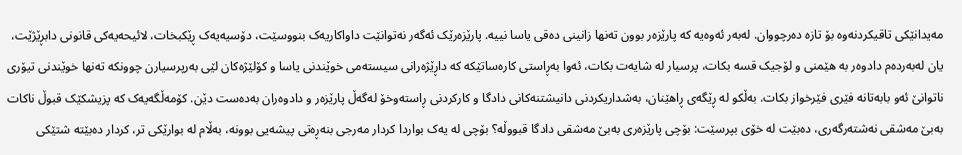مەیدانێکی تاقیکردنەوە بۆ تازە دەرچووان. لەبەر ئەوەیە کە پارێزەر بوون تەنها زانینی دەقی یاسا نییە. پارێزەرێک ئەگەر نەتوانێت داواکاریەک بنووسێت، دۆسیەیەک ڕێکبخات، لائیحەیەکی قانونی دابڕێژێت، یان لەبەردەم دادوەر بە هێمنی و لۆجیک قسە بکات، پرسیار لە شایەت بکات، ئەوا بەڕاستی کارەساتێکە کە داڕێژەرانی سیستەمی خوێندنی یاسا و کۆلێژەکان لێی بەرپرسیارن چوونکە تەنها خوێندنی تیۆری ناتوانێ ئەو بابەتانە فێری فێرخواز بکات. بەڵکو لە ڕێگەی ڕاهێنان، بەشداریکردنی دانیشتنەکانی دادگا و کارکردنی ڕاستەوخۆ لەگەڵ پارێزەر و دادوەران بەدەست دێن. کۆمەڵگەیەک کە پزیشکێک قبوڵ ناکات بەبێ مەشقی نەشتەرگەری، دەبێت لە خۆی بپرسێت: بۆچی پارێزەری بەبێ مەشقی دادگا قبووڵە؟ بۆچی لە یەک بواردا کردار مەرجی بنەڕەتی پیشەیی بوونە، بەڵام لە بوارێکی تر، کردار دەبێتە شتێکی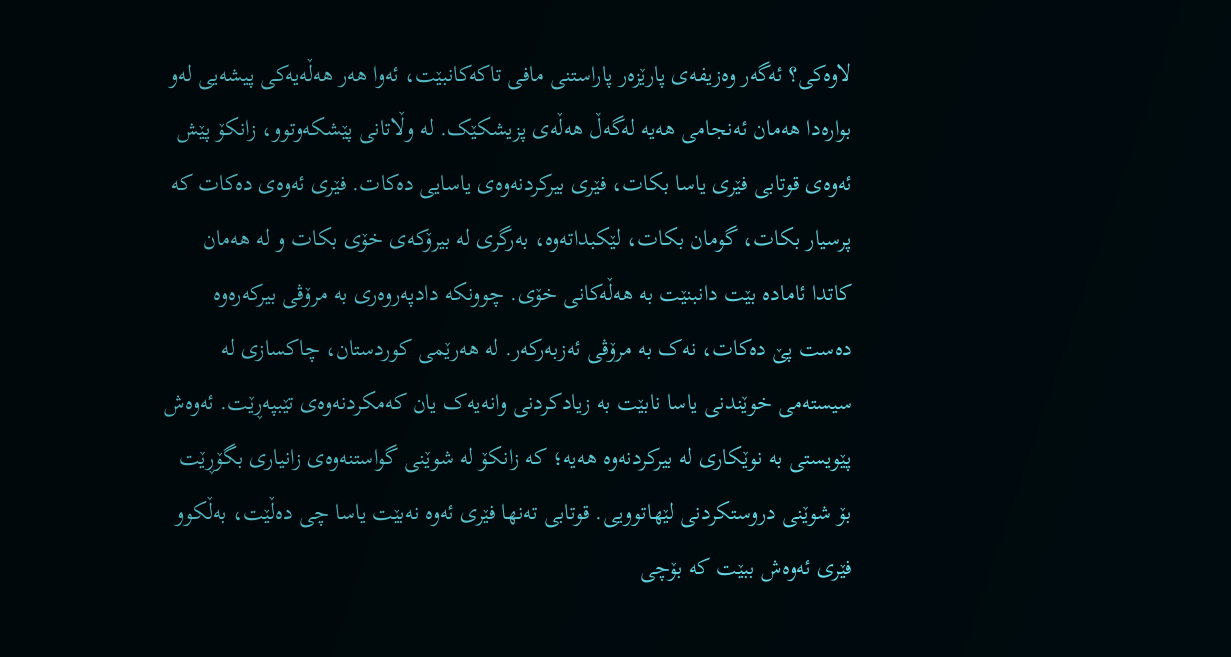لاوەکی؟ ئەگەر وەزیفەی پارێزەر پاراستنی مافی تاکەکانبێت، ئەوا هەر هەڵەیەکی پیشەیی لەو بوارەدا هەمان ئەنجامی هەیە لەگەڵ هەڵەی پزیشکێک. لە وڵاتانی پێشکەوتوو، زانکۆ پێش ئەوەی قوتابی فێری یاسا بکات، فێری بیرکردنەوەی یاسایی دەکات. فێری ئەوەی دەکات کە پرسیار بکات، گومان بکات، لێکبداتەوە، بەرگری لە بیرۆکەی خۆی بکات و لە هەمان کاتدا ئامادە بێت دانبنێت بە هەڵەکانی خۆی. چوونکە دادپەروەری بە مرۆڤی بیرکەرەوە دەست پێ دەکات، نەک بە مرۆڤی ئەزبەرکەر. لە هەرێمی کوردستان، چاکسازی لە سیستەمى خوێندنی یاسا نابێت بە زیادکردنی وانەیەک یان کەمکردنەوەی تێبپەڕێت. ئەوەش پێویستی بە نوێکاری لە بیرکردنەوە هەیە؛ کە زانکۆ لە شوێنی گواستنەوەی زانیاری بگۆڕێت بۆ شوێنی دروستکردنی لێهاتوویی. قوتابی تەنها فێری ئەوە نەبێت یاسا چی دەڵێت، بەڵکوو فێری ئەوەش ببێت کە بۆچی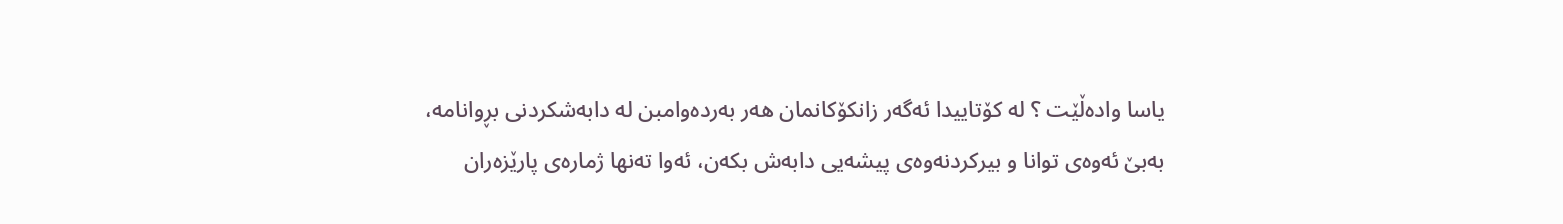یاسا وادەڵێت ؟ لە کۆتاییدا ئەگەر زانکۆکانمان هەر بەردەوامبن لە دابەشکردنی بڕوانامە، بەبێ ئەوەی توانا و بیرکردنەوەی پیشەیی دابەش بکەن، ئەوا تەنها ژمارەی پارێزەران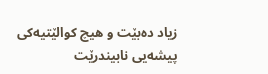زیاد دەبێت و هیچ کوالێتیەکی پیشەیی نابیندرێت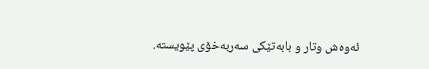ئەوەش وتار و بابەتێکی سەربەخۆی پێویستە.